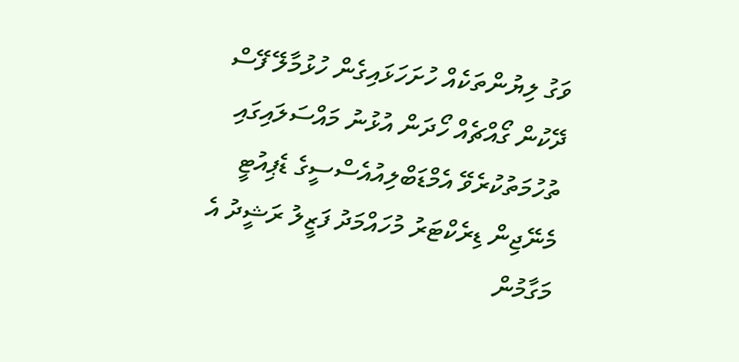ވަގު ލިޔުންތަކެއް ހުށަހަޅައިގެން ހުޅުމާލޭ ފޭސް ދޭކުން ގޯއްޗެއް ހޯދަން އުޅުނު މައްސަލައިގައި ތުހުމަތުކުރެވޭ އެމްޑަބްލިއުއެސްސީގެ ޑެޕިއުޓީ މެނޭޖިން ޑިރެކްޓަރު މުހައްމަދު ފަޒީލު ރަޝީދު އެ މަގާމުން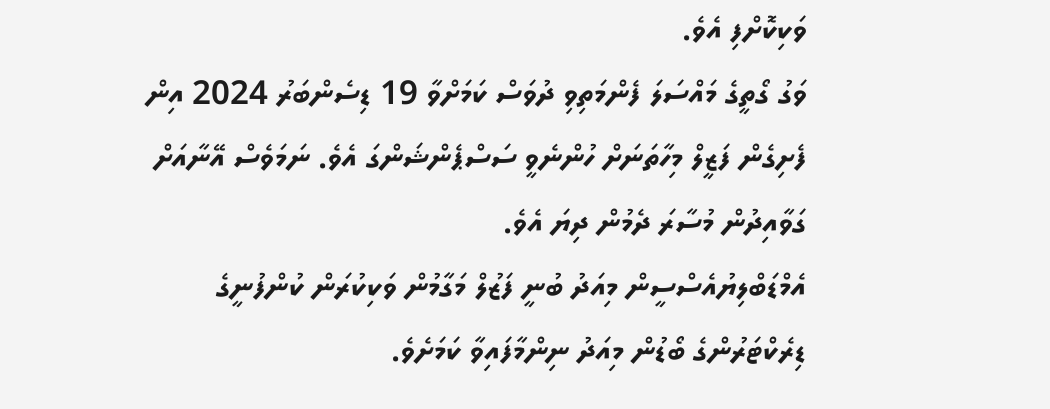ވަކިކޮށްފި އެވެ.
ވަގު ގޯތީގެ މައްސަލަ ފެންމަތިވި ދުވަސް ކަމަށްވާ 19 ޑިސެންބަރު 2024 އިން ފެށިގެން ފަޒީލް މިހާތަނަށް ހުންނެވީ ސަސްޕެންޝަންގަ އެވެ. ނަމަވެސް އޭނާއަށް ގަވާއިދުން މުސާރަ ދެމުން ދިޔަ އެވެ.
އެމްޑަބްލިޔުއެސްސީން މިއަދު ބުނީ ފަޒުލް މަގާމުން ވަކިކުރަން ކުންފުނީގެ ޑިރެކްޓަރުންގެ ބޯޑުން މިއަދު ނިންމާފައިވާ ކަމަށެވެ.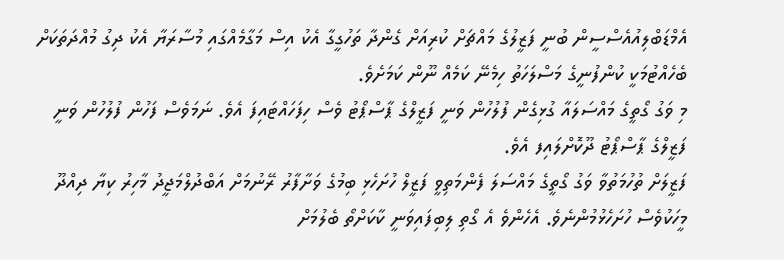އެމްޑަބްލިއުއެސްސީން ބުނީ ފަޒީލުގެ މައްޗަށް ކުރިއަށް ގެންދާ ތަހުގީގާ އެކު އިސް މަގާމެއްގައި މުސާރަޔާ އެކު ދިގު މުއްދަތަކަށް ބެހެއްޓުމަކީ ކުންފުނީގެ މަސްލަހަތު ހިމެނޭ ކަމެއް ނޫން ކަމަށެވެ.
މި ވަގު ގޯތީގެ މައްސަލައާ ގުޅިގެން ފުލުހުން ވަނީ ފަޒީލްގެ ޕާސްޕޯޓު ވެސް ހިފަހައްޓައިފަ އެވެ. ނަމަވެސް ފަހުން ފުލުހުން ވަނީ ފަޒީލްގެ ޕާސްޕޯޓު ދޫކޮށްލައިފ އެވެ.
ފަޒީލަށް ތުހުމަތުވާ ވަގު ގޯތީގެ މައްސަލަ ފެންމަތިވީ ފަޒީލް ހުށަހެޅި ބިމުގެ ވަށާފާރު ރޭނުމަށް އަބްދުލްމަޖީދު މާހިރު ކިޔާ ދިއްދޫ މީހަކުވެސް ހުށަހެޅުމުންނެވެ. އެހެންވެ އެ ގޯތި ލިބިފައިވަނީ ކާކަށްތޯ ބެލުމަށް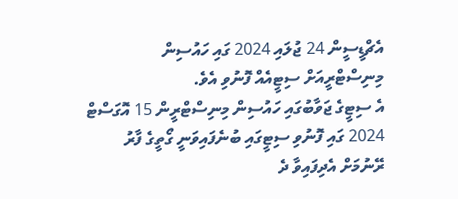އެޗްޑީސީން 24 ޖުލައި 2024 ގައި ހައުސިން މިނިސްޓްރީއަށް ސިޓީއެއް ފޮނުވި އެވެ.
އެ ސިޓީގެ ޖަވާބުގައި ހައުސިން މިނިސްޓްރީން 15 އޮގަސްޓް 2024 ގައި ފޮނުވި ސިޓީގައި ބުނެފައިވަނީ ގޯތީގެ ފާރު ރޭނުމަށް އެދިފައިވާ ދެ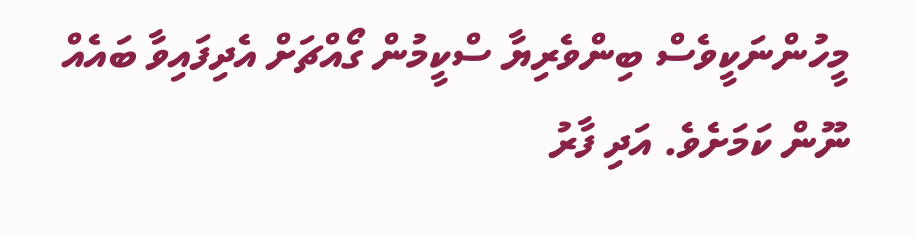މީހުންނަކީވެސް ބިންވެރިޔާ ސްކީމުން ގޯއްޗަށް އެދިފައިވާ ބައެއް ނޫން ކަމަށެވެ. އަދި ފާރު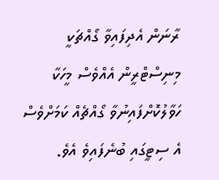ރާނަން އެދިފައިވާ ގޯއްޗަކީ މިނިސްޓްރީން އެއްވެސް މީހަކާ ހަވާލުކޮށްފައިނުވާ ގޯއްޗެއް ކަމަށްވެސް އެ ސިޓީގައި ބުނެފައިވެ އެވެ.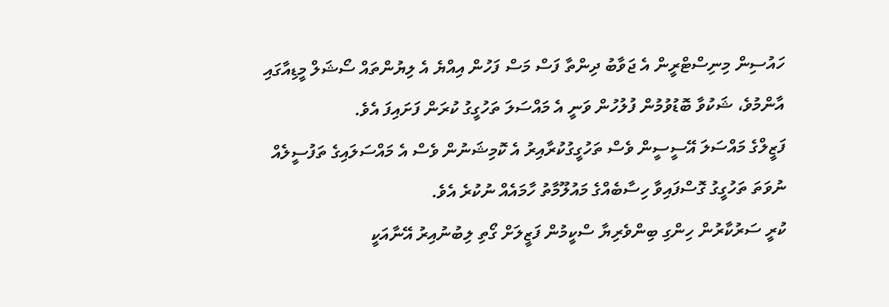ހައުސިން މިނިސްޓްރީން އެ ޖަވާބު ދިންތާ ފަސް މަސް ފަހުން އިއްޔެ އެ ލިޔުންތައް ސޯޝަލް މީޑިއާގައި އާންމުވެ، ޝަކުވާ ބޮޑުވުމުން ފުލުހުން ވަނީ އެ މައްސަލަ ތަހުގީގު ކުރަން ފަށައިފަ އެވެ.
ފަޒީލްގެ މައްސަލަ އޭސީސީން ވެސް ތަހުގީގުކުރާއިރު އެ ކޮމިޝަނުން ވެސް އެ މައްސަލައިގެ ތަފުސީލެއް ނުވަތަ ތަހުގީގު ގޮސްފައިވާ ހިސާބެއްގެ މައުލޫމާތު ހާމައެއް ނުކުރެ އެވެ.
ކުރީ ސަރުކާރުން ހިންގި ބިންވެރިޔާ ސްކީމުން ފަޒީލަށް ގޯތި ލިބުނުއިރު އޭނާއަކީ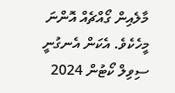މާލެއިން ގޯއްޗެއް އޮންނަ މީހެކެވެ. އެކަން އެނގުނީ ސިވިލް ކޯޓުން 2024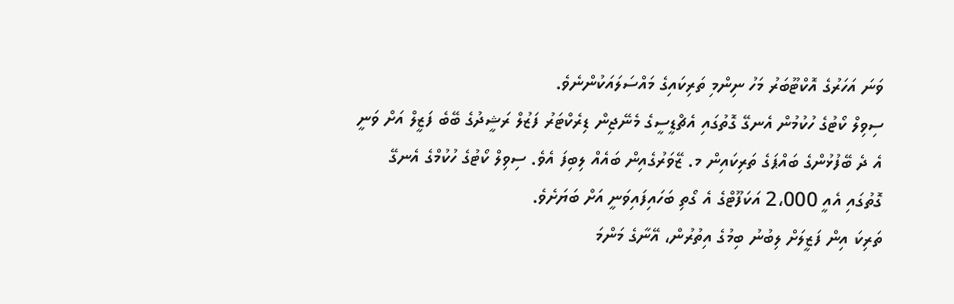ވަނަ އަހަރުގެ އޮކްޓޫބަރު މަހު ނިންމި ތަރިކައިގެ މައްސަލައަކުންނެވެ.
ސިވިލް ކޯޓުގެ ހުކުމުން އެނގޭ ގޮތުގައި އެޗްޑީސީގެ މެނޭޖިން ޑިރެކްޓަރު ފަޒުލް ރަޝީދުގެ ބޭބެ ފަޒީލް އަށް ވަނީ އެ ދެ ބޭފުޅުންގެ ބައްޕަގެ ތަރިކައިން މ. ޒޭވަރުގެއިން ބައެއް ލިބިފަ އެވެ. ސިވިލް ކޯޓުގެ ހުކުމްގެ އެނގޭ ގޮތުގައި އެއީ 2،000 އަކަފޫޓްގެ އެ ގޯތި ބަހައިފައިވަނީ އަށް ބަޔަށެވެ.
ތަރިކަ އިން ފަޒީލަށް ލިބުނު ބިމުގެ އިތުރުން، އޭނާގެ މަންމަ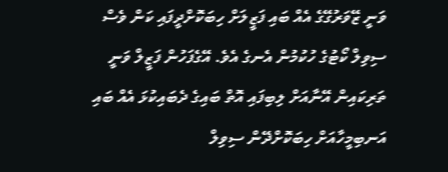ވަނީ ޒޭވަރުގޭގެ އެއް ބައި ފަޒީލަށް ހިބަކޮށްދީފައި ކަން ވެސް ސިވިލް ކޯޓުގެ ހުކުމުން އެނގެ އެވެ. އޭގެފަހުން ފަޒީލް ވަނީ ތަރިކައިން އޭނާއަށް ލިބިފައި އޮތް ބައިގެ ދެބައިކުޅަ އެއް ބައި އަނބިމީހާއަށް ހިބަކޮށްދޭން ސިވިލް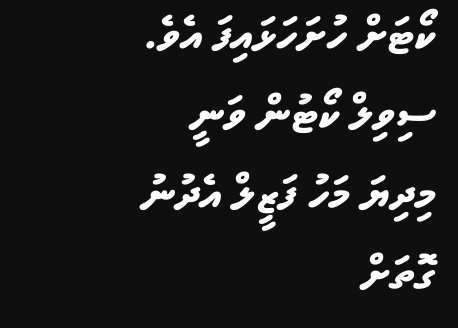ކޯޓަށް ހުށަހަޅައިފަ އެވެ.
ސިވިލް ކޯޓުން ވަނީ މިދިޔަ މަހު ފަޒީލް އެދުނު ގޮތަށް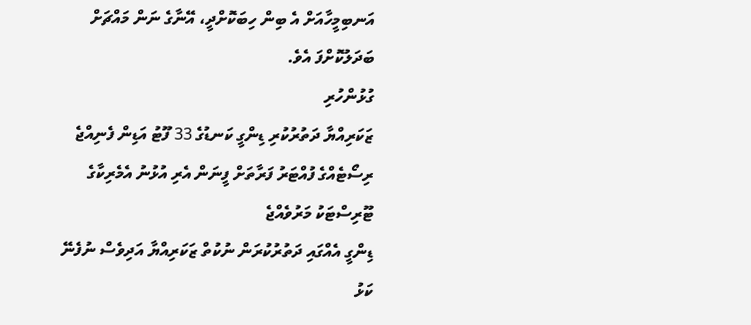އަނބިމީހާއަށް އެ ބިން ހިބަކޮށްދީ، އޭނާގެ ނަން މައްޗަށް ބަދަލުކޮށްފަ އެވެ.
ގުޅުންހުރި
ޒަކަރިއްޔާ ދަތުރުކުރި ޑިންގީ ކަނޑުގެ 33 ފޫޓު އަޑިން ފެނިއްޖެ
ރިސޯޓެއްގެ ފުއްޓަރު ފަރާތަށް ފީނަން އެރި އުޅުނު އެމެރިކާގެ ޓޫރިސްޓަކު މަރުވެއްޖެ
ޑިންގީ އެއްގައި ދަތުރުކުރަން ނުކުތް ޒަކަރިއްޔާ އަދިވެސް ނުފެނޭ
ކަޅު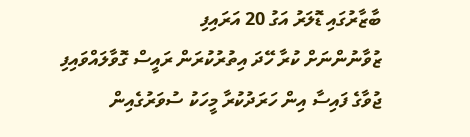ބާޒާރުގައި ޑޮލަރު އަގު 20 އަރައިފި
ޒުވާނުންނަށް ކުރާ ހޭދަ އިތުރުކުރަން ރައީސް ގޮވާލައްވައިފި
ޖުވާގެ ފައިސާ އިން ހަރަދުކުރާ މީހަކު ސުވަރުގެއިން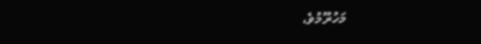މަހުރޫމުވެ،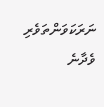ނަރަކަވަންތަވެރި ވެދާނެ